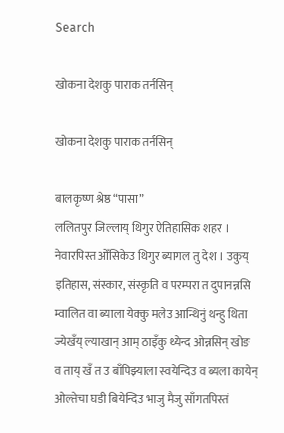Search

खोकना देशकु पाराक तर्नसिन्

खोकना देशकु पाराक तर्नसिन्

बालकृष्ण श्रेष्ठ “पासा”
ललितपुर जिल्लाय् थिगुर ऐतिहासिक शहर । नेवारपिस्त ओँसिकेउ थिगुर ब्यागल तु देश । उकुय् इतिहास, संस्कार, संस्कृति व परम्परा त दुपानन्नसि म्वालित वा ब्याला येक्कु मलेउ आन्थिनुं थन्हु थिता ज्येखँय् ल्याखान् आम् ठाइँकु थ्येन्द ओन्नसिन् खोङ व ताय् खँ त उ बाँपिझ्याला स्वयेन्दिउ व ब्यला कायेन् ओल्तेचा घडी बियेन्दिउ भाजु मैजु साँगतपिस्तं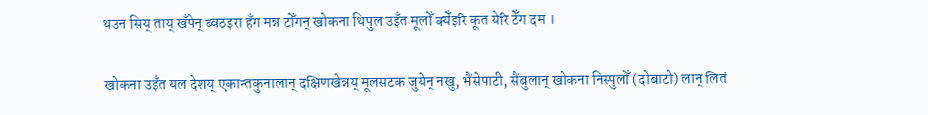थउन सिय् ताय् खँपेन् ब्वठइरा हँग मन्न टोँगन् खोकना थिपुल उइँत मूलोँ क्येँइरि कूत येरि टेँग दम ।

खोकना उइँत यल देशय् एकान्तकुनालान् दक्षिणखेन्नय् मूलसटक जुयेन् नखु, भैंसेपाटी, सैंबुलान् खोकना निस्पुलोँ (दोबाटो) लान् लितं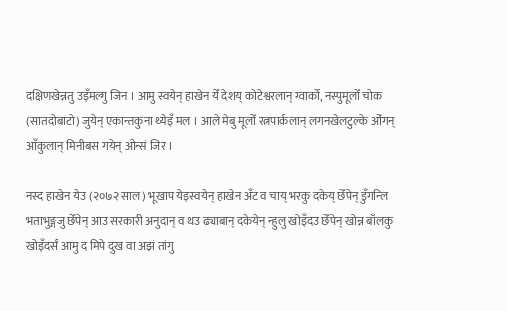दक्षिणखेन्नतु उइँमल्गु जिन । आमु स्वयेन् हाखेन येँ देशय् कोटेश्वरलान् ग्वार्को, नस्पुमूलोँ चोक (सातदोबाटो) जुयेन् एकान्तकुना थ्येइँ मल । आले मेबु मूलोँ रत्नपार्कलान् लगनखेलटुल्के ओँगन् आँकुलान् मिनीबस गयेन् ओन्सं जिर ।

नस्द हाखेन येउ (२०७२ साल) भूखाप येइस्वयेन् हाखेन अँट व चाय् भरकु दकेय् छेँपेन् डुँगन्लि भताभुङ्गजु छेँपेन् आउ सरकारी अनुदान् व थउ ढ्याबान् दकेयेन् न्हुलु खोइँदउ छेँपेन् खोन्न बाँलकु खोइँदर्सं आमु द मिपे दुख वा अझं तांगु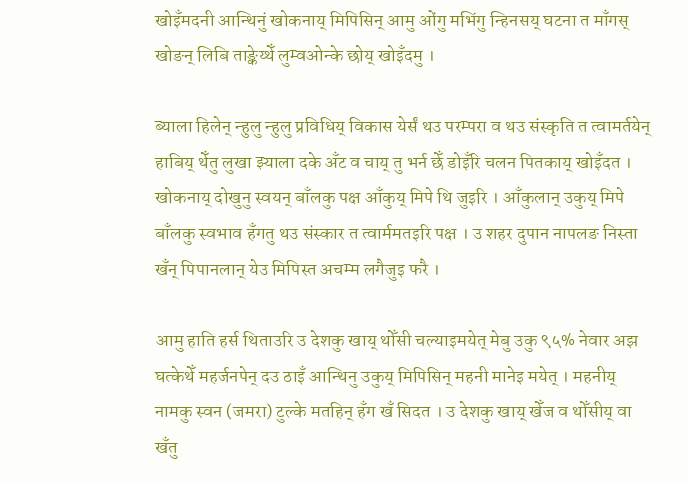खोइँमदनी आन्थिनुं खोकनाय् मिपिसिन् आमु ओंगु मभिंगु न्हिनसय् घटना त माँगस् खोङन् लिबि ताङ्केय्थेँ लुम्वओन्के छोय् खोइँदमु ।

ब्याला हिलेन् न्हुलु न्हुलु प्रविधिय् विकास येर्सं थउ परम्परा व थउ संस्कृति त त्वामर्तयेन् हाबिय् थेँतु लुखा झ्याला दके अँट व चाय् तु भर्न छेँ डोइँरि चलन पितकाय् खोइँदत । खोकनाय् दोखुनु स्वयन् बाँलकु पक्ष आँकुय् मिपे थि जुइरि । आँकुलान् उकुय् मिपे बाँलकु स्वभाव हँगतु थउ संस्कार त त्वार्ममतइरि पक्ष । उ शहर दुपान नापलङ निस्ता खँन् पिपानलान् येउ मिपिस्त अचम्म लगैजुइ फरै ।

आमु हाति हर्स थिताउरि उ देशकु खाय् थोँसी चल्याइमयेत् मेबु उकु ९५% नेवार अझ घत्केथेँ महर्जनपेन् दउ ठाइँ आन्थिनु उकुय् मिपिसिन् महनी मानेइ मयेत् । महनीय् नामकु स्वन (जमरा) टुल्के मतहिन् हँग खँ सिदत । उ देशकु खाय् खेँज व थोँसीय् वा खँतु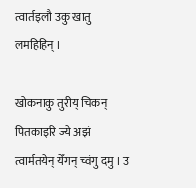त्वार्तइलौ उकु खातु लमहिहिन् ।

खोकनाकु तुरीय् चिकन् पितकाइरि ज्ये अझं त्वार्मतयेन् येँगन् च्वंगु दमु । उ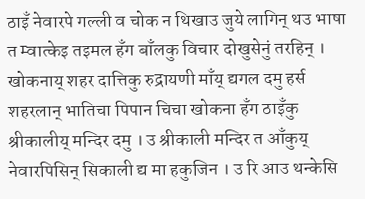ठाइँ नेवारपे गल्ली व चोक न थिखाउ जुये लागिन् थउ भाषा त म्वात्केइ तइमल हँग बाँलकु विचार दोखुसेनुं तरहिन् । खोकनाय् शहर दात्तिकु रुद्रायणी माँय् द्यगल दमु हर्स शहरलान् भातिचा पिपान चिचा खोकना हँग ठाइँकु श्रीकालीय् मन्दिर दमु । उ श्रीकाली मन्दिर त आँकुय् नेवारपिसिन् सिकाली द्य मा हकुजिन । उ रि आउ थन्केसि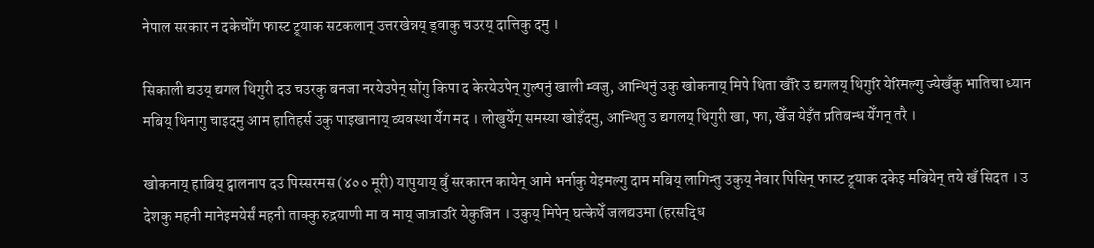नेपाल सरकार न दकेचोँग फास्ट ट्र्याक सटकलान् उत्तरखेन्नय् ड्वाकु चउरय् दात्तिकु दमु ।

सिकाली द्यउय् द्यगल थिगुरी दउ चउरकु बनजा नरयेउपेन् सोंगु किपा द केरयेउपेन् गुल्पनुं खाली म्वजु, आन्थिनुं उकु खोकनाय् मिपे थिता खँरि उ द्यगलय् थिगुरि येरिमल्गु ज्येखँकु भातिचा ध्यान मबिय् थिनागु चाइदमु आम हातिहर्स उकु पाइखानाय् व्यवस्था येँग मद । लोखुयेँग् समस्या खोइँदमु, आन्थितु उ द्यगलय् थिगुरी खा, फा, खेँज येइँत प्रतिबन्ध येँगन् तरै ।

खोकनाय् हाबिय् ट्वालनाप दउ पिस्सरमस (४०० मूरी) यापुयाय् बुँ सरकारन कायेन् आमे भर्नाकु येइमल्गु दाम मबिय् लागिन्तु उकुय् नेवार पिसिन् फास्ट ट्र्याक दकेइ मबियेन् तये खँ सिदत । उ देशकु महनी मानेइमयेर्सं महनी ताक्कु रुद्रयाणी मा व माय् जात्राउरि येकुजिन । उकुय् मिपेन् घत्केथेँ जलद्यउमा (हरसद्धि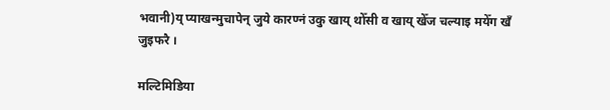भवानी)य् प्याखन्मुचापेन् जुये कारण्नं उकु खाय् थोँसी व खाय् खेँज चल्याइ मयेँग खँ जुइफरै ।

मल्टिमिडिया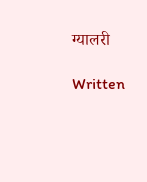ग्यालरी

Written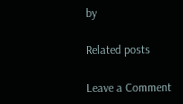by

Related posts

Leave a Comment